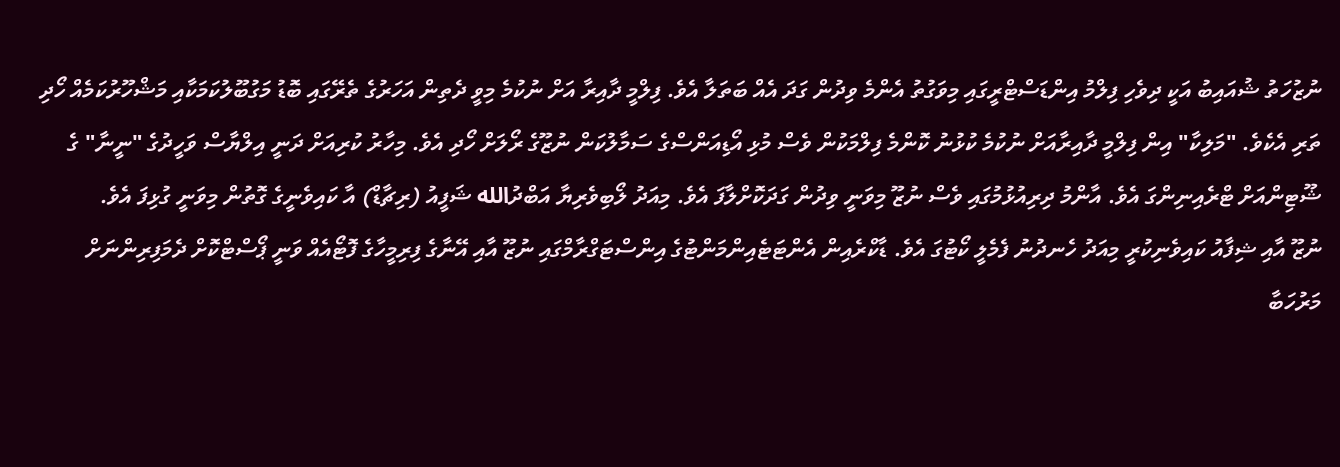ނުޒުހަތު ޝުއައިބު އަކީ ދިވެހި ފިލްމު އިންޑަސްޓްރީގައި މިވަގުތު އެންމެ ވިދުން ގަދަ އެއް ބަތަލާ އެވެ. ފިލްމީ ދާއިރާ އަށް ނުކުމެ މިވީ ދެތިން އަހަރުގެ ތެރޭގައި ބޮޑު މަގުބޫލުކަމަކާއި މަޝްހޫރުކަމެއް ހޯދި ތަރި އެކެވެ. "މަލިކާ" އިން ފިލްމީ ދާއިރާއަށް ނުކުމެ ކުޅުނު ކޮންމެ ފިލްމަކުން ވެސް މުޅި އޯޑިއަންސްގެ ސަމާލުކަން ނުޒޫގެ ރޯލަށް ހޯދި އެވެ. މިހާރު ކުރިއަށް ދަނީ އިލްޔާސް ވަހީދުގެ "ނީނާ" ގެ ޝޫޓިންއަށް ޓްރެއިނިންގަ އެވެ. އާންމު ދިރިއުޅުމުގައި ވެސް ނުޒޫ މިވަނީ ވިދުން ގަދަކޮށްލާފަ އެވެ. މިއަދު ލޯބިވެރިޔާ އަބްދުالله ޝަފީއު (ރިޗާޑް) އާ ކައިވެނީގެ ގޮތުން މިވަނީ ގުޅިފަ އެވެ.
ނުޒޫ އާއި ޝިފާއު ކައިވެނިކުރީ މިއަދު ހެނދުނު ފެމެލީ ކޯޓުގަ އެވެ. ޑާކްރެއިން އެންޓަޓެއިންމަންޓުގެ އިންސްޓަގްރާމްގައި ނުޒޫ އާއި އޭނާގެ ފިރިމީހާގެ ފޮޓޯއެއް ވަނީ ޕޯސްޓްކޮށް ދެމަފިރިންނަށް މަރުހަބާ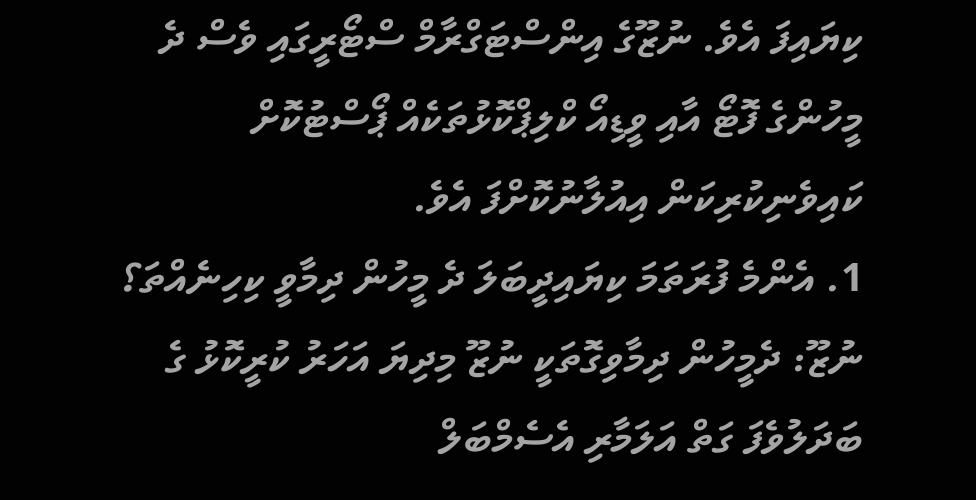ކިޔައިފަ އެވެ. ނުޒޫގެ އިންސްޓަގްރާމް ސްޓޯރީގައި ވެސް ދެ މީހުންގެ ފޮޓޯ އާއި ވީޑިއޯ ކްލިޕްކޮޅުތަކެއް ޕޯސްޓުކޮށް ކައިވެނިކުރިކަން އިއުލާނުކޮށްފަ އެވެ.
1. އެންމެ ފުރަތަމަ ކިޔައިދީބަލަ ދެ މީހުން ދިމާވީ ކިހިނެއްތަ؟
ނުޒޫ: ދެމީހުން ދިމާވިގޮތަކީ ނުޒޫ މިދިޔަ އަހަރު ކުރީކޮޅު ގެ ބަދަލުވެފަ ގަތް އަލަމާރި އެސެމްބަލް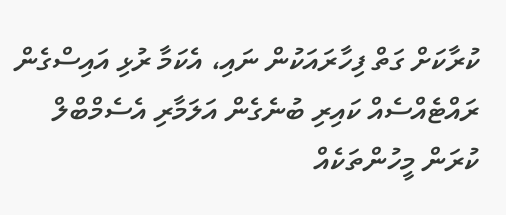ކުރާކަށް ގަތް ފިހާރައަކުން ނައި، އެކަމާ ރުޅި އައިސްގެން ރައްޓެއްސެއް ކައިރި ބުނެގެން އަލަމާރި އެސެމްބްލް ކުރަން މީހުންތަކެއް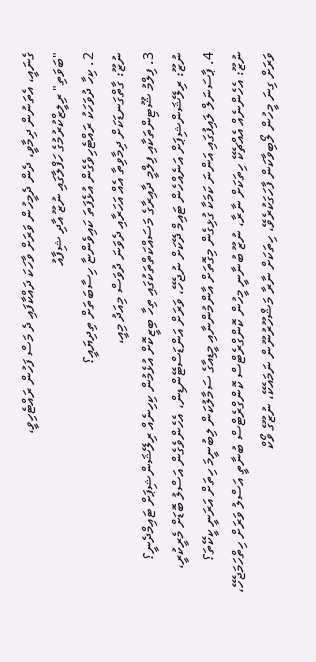ގެނައީ، އެތަނުން ދިމާވީ، ދެން ދެމީހުން ވަރަށް ވާހަކަ ދައްކާފައި ދެ މަސް ފަހުން ރައްޓެހިވީ،
"ބަވަތި" ރިލީޒްކުރުމުގެ ހަފްލާގައި ނުޒޫ އާދި ޝިފާއު
2. ކިހާ ދުވަހަކު ރައްޓެހިވެގެން އުޅެފަތަ ކައިވެންޏާ ހިސާބަތަށް ތިދިޔައީ؟
ނުޒޫ: ގާތްގަނޑަކަށް ދިމާވިތާ އެއް އަހަރާއި ދެވަނަ ދުވަސް މިއަދު މިއީ،
3. ފިލްމު ޝޫޓިންތަކާއި ފިލްމީ ދާއިރާގެ މަސައްކަތްތަކުގައި ތިހާ ބިޒީކޮށް އުޅެމުން ކިހިނެއް ރިލޭޝަންޝިޕަށް ޓައިމްދެނީ؟
ނުޒޫ: ރިލޭޝަންޝިޕަށް އަނެއްހެން ޓައިމް ދޭކަށް ނުޖެހޭ، ވަރަށް އަންޑަސްޓޭންޑިން، އެހެންވެގެން އަސްލު ބޮޑަށް މެރީކުރީ،
4. ޕާސަނަލް ލައިފުގައި އަންނަ ކަމަކާ ގުޅިގެން މިގޮތަށް އާންމުންނާއި މީޑިއާގެ ސަމާލުކަން ލިބުނީމަ ހިތަށް އަރަނީ ކީކޭތަ؟
ނުޒޫ: އެހެންނެއް އެއްޗެކޭ ހިތަކަށް ނާރާ، ނުޒޫ ބުނާނީ މީހުން ކޮންގްރެޓްސް ކޮންގްރެޓްސް ބުނާތީ އަސްލު ވަރަށް ހިތްހަމަޖެހޭ، ވަރަށް ގިނަ މީހުން ލޯބިވާކަން ފާހަގަކުރެވޭ، ހިތަކަށް ނާރާ މަޝްހޫރުނޫން ނަމައެކޭ، ނުޒޫގެ ވޯކް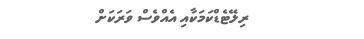ރިލޭޓެޑްކަމަކާއި އެއްވެސް ވަރަކަށް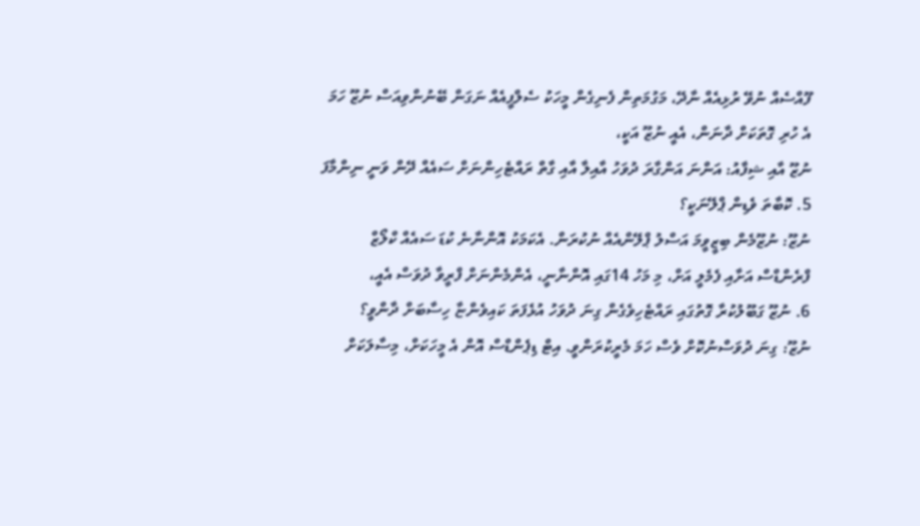ފޫއްސެއް ނުވޭ ރުޅިއެއް ނާދޭ، މަގުމަތިން ފެނިގެން މީހަކު ސެލްފީއެއް ނަގަން ބޭނުންވިއަސް ނުޒޫ ހަމަ އެ ހުރި ގޮތަކަށް ދާނަން، އެއީ ނުޒޫ އަކީ،
ނުޒޫ އާއި ޝިފާއު: އަންނަ އަންގާރަ ދުވަހު އާއިލާ އާއި ގާތް ރައްޓެހިންނަށް ސައެއް ދޭން ވަނީ ނިންމާފަ
5. ކޮބާތަ ވެޑިން ޕްލޭނަކީ؟
ނުޒޫ: ނުޒޫމެން ބިޒީވީމަ އަސްލު ޕްލޭންއެއް ނުކުރަން. އެކަމަކު އޮންނާނެ ކުޑަ ސައެއް ކްލޯޒް ފްރެންޑްސް އަށާއި ފެމެލީ އަށް، މި މަހު 14ގައި އޮންނާނީ، އެންމެންނަށް ފްރީވާ ދުވަސް އެއީ،
6. ނުޒޫ ގަބޫލުކުރާ ގޮތުގައި ރައްޓެހިވެގެން ގިނަ ދުވަހު އުޅެފަތަ ކައިވެންޏާ ހިސާބަށް ދާންވީ؟
ނުޒޫ: ގިނަ ދުވަސްނުކޮށް ވެސް ހަމަ މެރީކުރަންވީ. އިޓް ޑިޕެންޑްސް އޮން އެ މީހަކަށް، މިސާލަކަށް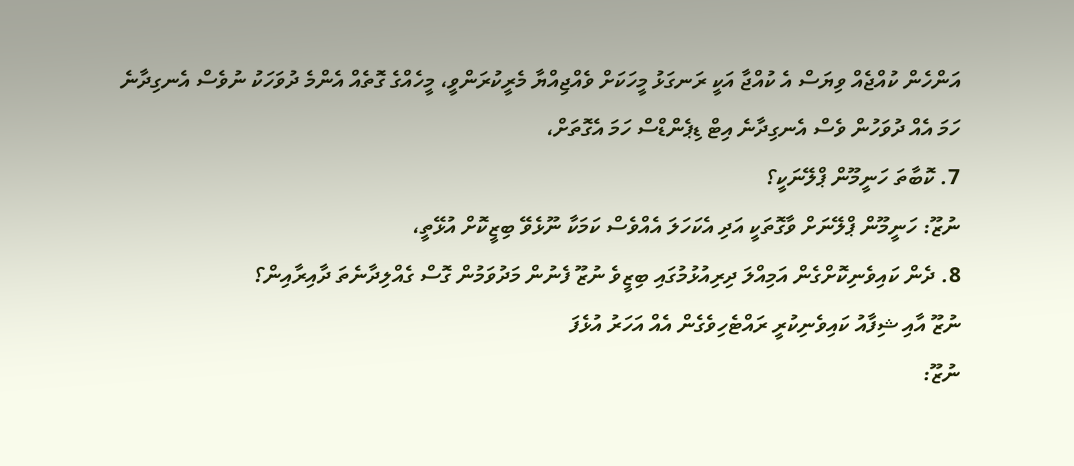އަންހެން ކުއްޖެއް ވިޔަސް އެ ކުއްޖާ އަކީ ރަނގަޅު މީހަކަށް ވެއްޖިއްޔާ މެރީކުރަންވީ، މީހެއްގެ ގޮތެއް އެންމެ ދުވަހަކު ނުވެސް އެނގިދާނެ ހަމަ އެއް ދުވަހުން ވެސް އެނގިދާނެ އިޓް ޑިޕެންޑްސް ހަމަ އެގޮތަށް،
7. ކޮބާތަ ހަނީމޫން ޕްލޭނަކީ؟
ނުޒޫ: ހަނީމޫން ޕްލޭނަށް ވާގޮތަކީ އަދި އެކަހަލަ އެއްވެސް ކަމަކާ ނޫޅެވޭ ބިޒީކޮށް އުޅޭތީ،
8. ދެން ކައިވެނިކޮށްގެން އަމިއްލަ ދިރިއުޅުމުގައި ބިޒީވެ ނުޒޫ ފެނުން މަދުވަމުން ގޮސް ގެއްލިދާނެތަ ދާއިރާއިން؟
ނުޒޫ އާއި ޝިފާއު ކައިވެނިކުރީ ރައްޓެހިވެގެން އެއް އަހަރު އުޅެފަ
ނުޒޫ: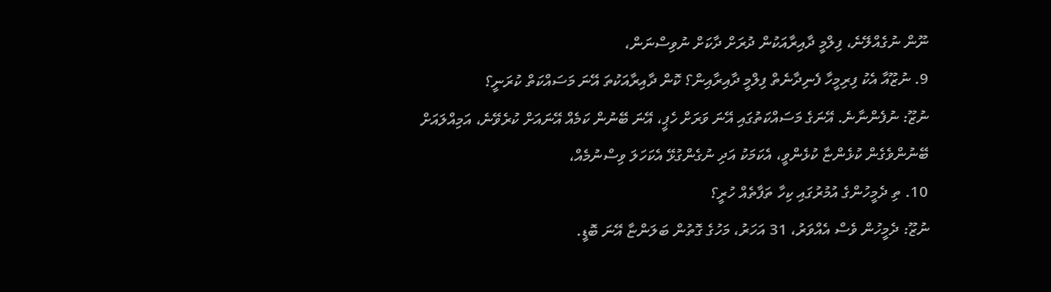ނޫން ނުގެއްލޭނެ، ފިލްމީ ދާއިރާއަކުން ދުރަށް ދާކަށް ނުވިސްނަން،
9. ނުޒޫއާ އެކު ފިރިމީހާ ފެނިދާނެތް ފިލްމީ ދާއިރާއިން؟ ކޮން ދާއިރާއަކުތަ އޭނަ މަސައްކަތް ކުރަނީ؟
ނުޒޫ: ނުފެންނާނެ. އޭނަގެ މަސައްކަތުގައި އޭނަ ވަރަށް ހެޕީ، އޭނަ ބޭނުން ކަމެއް އޭނައަށް ކުރެވޭނެ، އަމިއްލައަށް ބޭނުންވެގެން ކުޅެންޏާ ކުޅެންވީ، އެކަމަކު އަދި ނުގެންގުޅޭ އެކަހަލަ ވިސްނުމެއް،
10. ތި ދެމީހުންގެ އުމުރުގައި ކިހާ ތަފާތެއް ހުރީ؟
ނުޒޫ: ދެމީހުން ވެސް އެއްވަރު، 31 އަހަރު، މަހުގެ ގޮތުން ބަލަންޏާ އޭނަ ބޮޑީ.